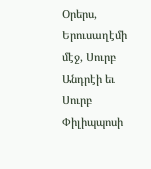Օրերս, Երուսաղէմի մէջ, Սուրբ Անդրէի եւ Սուրբ Փիլիպպոսի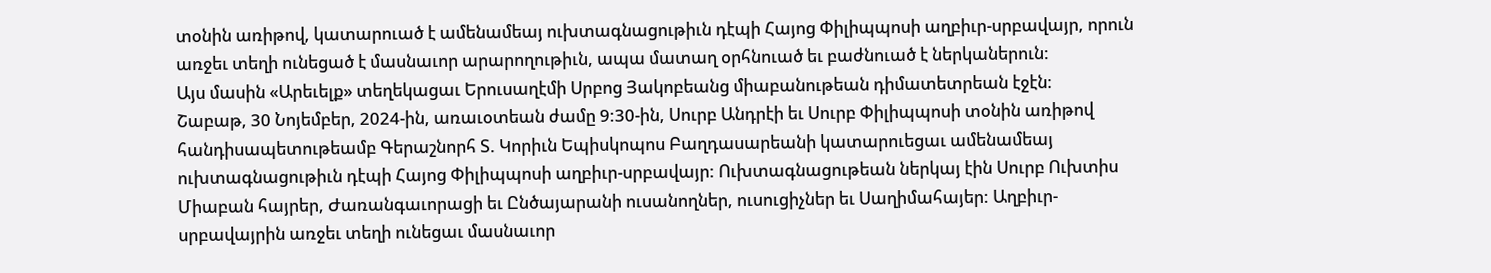տօնին առիթով, կատարուած է ամենամեայ ուխտագնացութիւն դէպի Հայոց Փիլիպպոսի աղբիւր-սրբավայր, որուն առջեւ տեղի ունեցած է մասնաւոր արարողութիւն, ապա մատաղ օրհնուած եւ բաժնուած է ներկաներուն:
Այս մասին «Արեւելք» տեղեկացաւ Երուսաղէմի Սրբոց Յակոբեանց միաբանութեան դիմատետրեան էջէն։
Շաբաթ, 30 Նոյեմբեր, 2024-ին, առաւօտեան ժամը 9:30-ին, Սուրբ Անդրէի եւ Սուրբ Փիլիպպոսի տօնին առիթով հանդիսապետութեամբ Գերաշնորհ Տ. Կորիւն Եպիսկոպոս Բաղդասարեանի կատարուեցաւ ամենամեայ ուխտագնացութիւն դէպի Հայոց Փիլիպպոսի աղբիւր-սրբավայր: Ուխտագնացութեան ներկայ էին Սուրբ Ուխտիս Միաբան հայրեր, Ժառանգաւորացի եւ Ընծայարանի ուսանողներ, ուսուցիչներ եւ Սաղիմահայեր: Աղբիւր-սրբավայրին առջեւ տեղի ունեցաւ մասնաւոր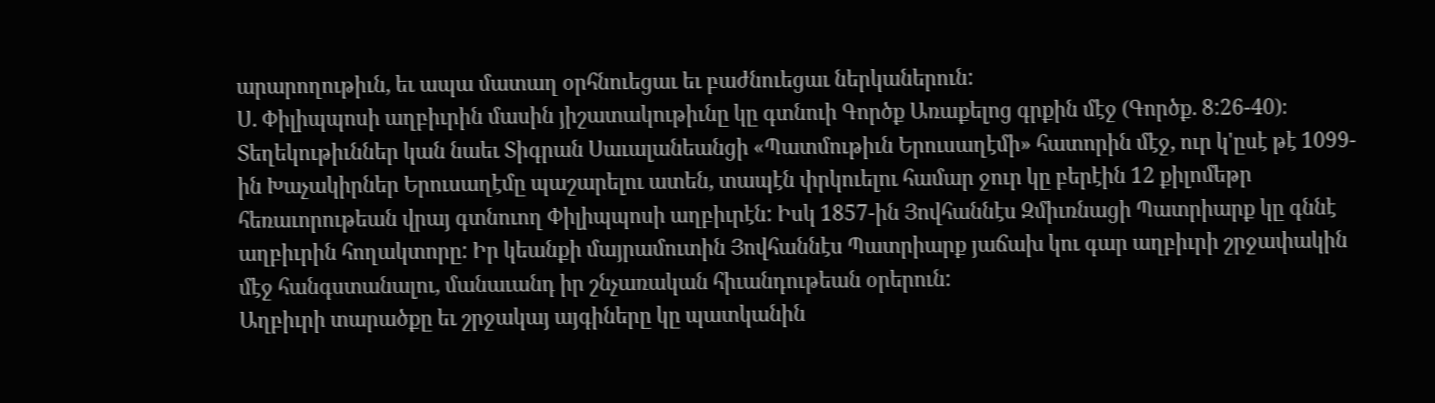արարողութիւն, եւ ապա մատաղ օրհնուեցաւ եւ բաժնուեցաւ ներկաներուն:
Ս. Փիլիպպոսի աղբիւրին մասին յիշատակութիւնը կը գտնուի Գործք Առաքելոց գրքին մէջ (Գործք. 8:26-40)։
Տեղեկութիւններ կան նաեւ Տիգրան Սաւալանեանցի «Պատմութիւն Երուսաղէմի» հատորին մէջ, ուր կ'ըսէ թէ 1099-ին Խաչակիրներ Երուսաղէմը պաշարելու ատեն, տապէն փրկուելու համար ջուր կը բերէին 12 քիլոմեթր հեռաւորութեան վրայ գտնուող Փիլիպպոսի աղբիւրէն: Իսկ 1857-ին Յովհաննէս Զմիւռնացի Պատրիարք կը գննէ աղբիւրին հողակտորը: Իր կեանքի մայրամուտին Յովհաննէս Պատրիարք յաճախ կու գար աղբիւրի շրջափակին մէջ հանգստանալու, մանաւանդ իր շնչառական հիւանդութեան օրերուն:
Աղբիւրի տարածքը եւ շրջակայ այգիները կը պատկանին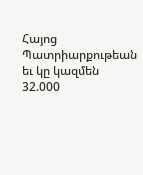Հայոց Պատրիարքութեան եւ կը կազմեն 32.000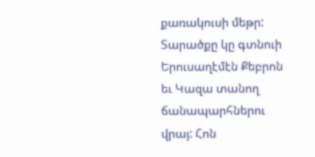քառակուսի մեթր: Տարածքը կը գտնուի Երուսաղէմէն Քեբրոն եւ Կազա տանող ճանապարհներու վրայ: Հոն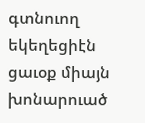գտնուող եկեղեցիէն ցաւօք միայն խոնարուած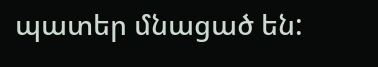պատեր մնացած են: